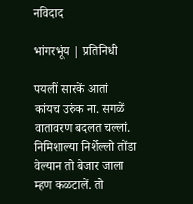नविदाद

भांगरभूंय | प्रतिनिधी

पयलीं सारकें आतां कांयच उरुंक ना. सगळें वातावरण बदलत चल्लां. निमिशाल्या निर्शेल्लो तोंडा वेल्यान तो बेजार जाला म्हण कळटालें. तो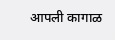आपली कागाळ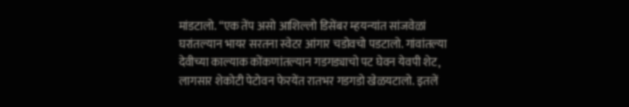मांडटालो. “एक तेंप असो आशिल्लो डिसेंबर म्हयन्यांत सांजवेळां घरांतल्यान भायर सरतना स्वेटर आंगार चडोवचो पडटालो. गांवांतल्या देवीच्या काल्याक कोंकणांतल्यान गडगड्याचो पट घेवन येवपी शेट, लागसार शेकोटी पेटोवन फेरयेंत रातभर गडगडो खेळयटालो. इतलें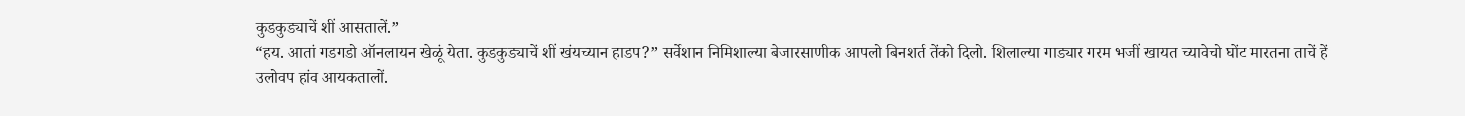कुडकुड्याचें शीं आसतालें.”
“हय. आतां गडगडो ऑनलायन खेळूं येता. कुडकुड्याचें शीं खंयच्यान हाडप?” सर्वेशान निमिशाल्या बेजारसाणीक आपलो बिनशर्त तेंको दिलो. शिलाल्या गाड्यार गरम भजीं खायत च्यावेचो घोंट मारतना ताचें हें उलोवप हांव आयकतालों.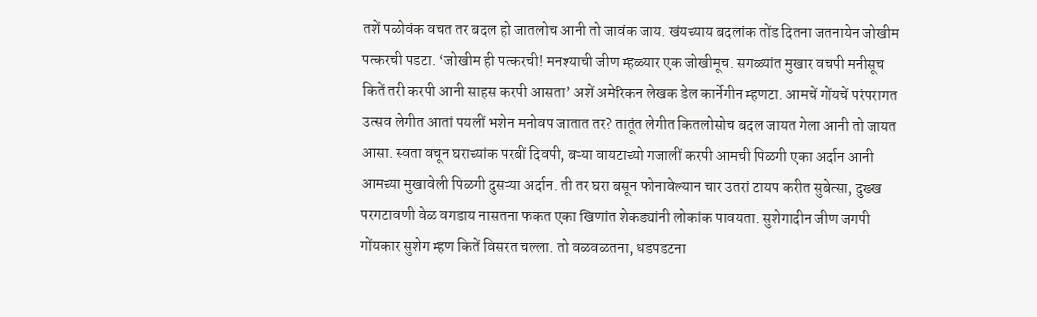तशें पळोवंक वचत तर बदल हो जातलोच आनी तो जावंक जाय. खंयच्याय बदलांक तोंड दितना जतनायेन जोखीम पत्करची पडटा. ‘जोखीम ही पत्करची! मनश्याची जीण म्हळ्यार एक जोखीमूच. सगळ्यांत मुखार वचपी मनीसूच कितें तरी करपी आनी साहस करपी आसता’ अशें अमेरिकन लेखक डेल कार्नेगीन म्हणटा. आमचें गोंयचें परंपरागत उत्सव लेगीत आतां पयलीं भशेन मनोवप जातात तर? तातूंत लेगीत कितलोसोच बदल जायत गेला आनी तो जायत आसा. स्वता वचून घराच्यांक परबीं दिवपी, बऱ्या वायटाच्यो गजालीं करपी आमची पिळगी एका अर्दान आनी आमच्या मुखावेली पिळगी दुसऱ्या अर्दान. ती तर घरा बसून फोनावेल्यान चार उतरां टायप करीत सुबेत्सा, दुख्ख परगटावणी वेळ वगडाय नासतना फकत एका खिणांत शेकड्यांनी लोकांक पावयता. सुशेगादीन जीण जगपी गोंयकार सुशेग म्हण कितें विसरत चल्ला. तो वळवळतना, धडपडटना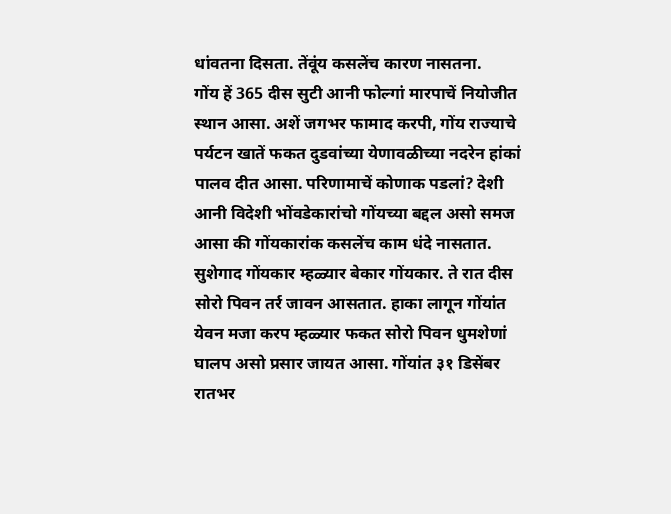धांवतना दिसता. तेंवूंय कसलेंच कारण नासतना.
गोंय हें 365 दीस सुटी आनी फोल्गां मारपाचें नियोजीत स्थान आसा. अशें जगभर फामाद करपी, गोंय राज्याचे पर्यटन खातें फकत दुडवांच्या येणावळीच्या नदरेन हांकां पालव दीत आसा. परिणामाचें कोणाक पडलां? देशी आनी विदेशी भोंवडेकारांचो गोंयच्या बद्दल असो समज आसा की गोंयकारांक कसलेंच काम धंदे नासतात. सुशेगाद गोंयकार म्हळ्यार बेकार गोंयकार. ते रात दीस सोरो पिवन तर्र जावन आसतात. हाका लागून गोंयांत येवन मजा करप म्हळ्यार फकत सोरो पिवन धुमशेणां घालप असो प्रसार जायत आसा. गोंयांत ३१ डिसेंबर रातभर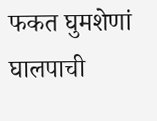फकत घुमशेणां घालपाची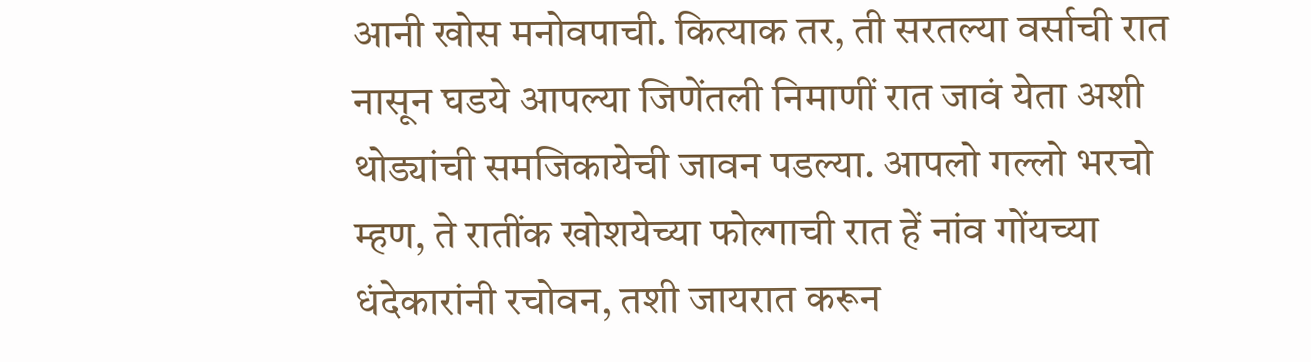आनी खोस मनोवपाची. कित्याक तर, ती सरतल्या वर्साची रात नासून घडये आपल्या जिणेंतली निमाणीं रात जावं येता अशी थोड्यांची समजिकायेची जावन पडल्या. आपलो गल्लो भरचो म्हण, ते रातींक खोशयेच्या फोल्गाची रात हें नांव गोंयच्या धंदेकारांनी रचोवन, तशी जायरात करून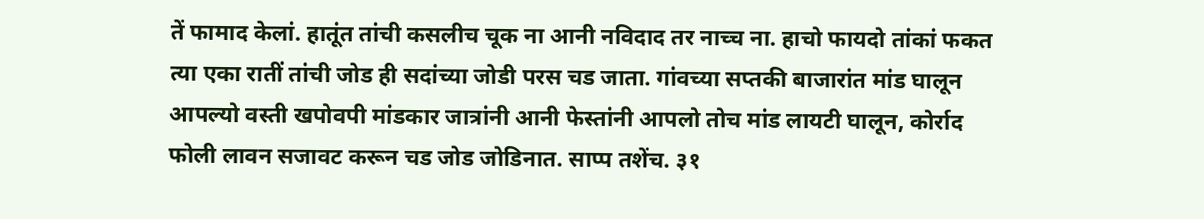तें फामाद केलां. हातूंत तांची कसलीच चूक ना आनी नविदाद तर नाच्च ना. हाचो फायदो तांकां फकत त्या एका रातीं तांची जोड ही सदांच्या जोडी परस चड जाता. गांवच्या सप्तकी बाजारांत मांड घालून आपल्यो वस्ती खपोवपी मांडकार जात्रांनी आनी फेस्तांनी आपलो तोच मांड लायटी घालून, कोर्राद फोली लावन सजावट करून चड जोड जोडिनात. साप्प तशेंच. ३१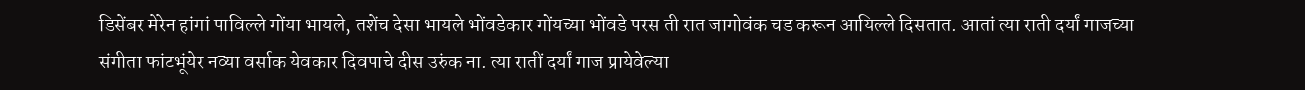डिसेंबर मेरेन हांगां पाविल्ले गोंया भायले, तशेंच देसा भायले भोंवडेकार गोंयच्या भोंवडे परस ती रात जागोवंक चड करून आयिल्ले दिसतात. आतां त्या राती दर्यां गाजच्या संगीता फांटभूंयेर नव्या वर्साक येवकार दिवपाचे दीस उरुंक ना. त्या रातीं दर्यां गाज प्रायेवेल्या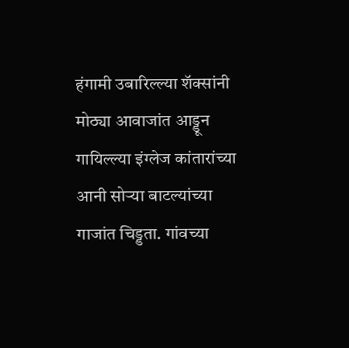हंगामी उबारिल्ल्या शॅक्सांनी मोठ्या आवाजांत आड्डून गायिल्ल्या इंग्लेज कांतारांच्या आनी सोऱ्या बाटल्यांच्या गाजांत चिड्डता. गांवच्या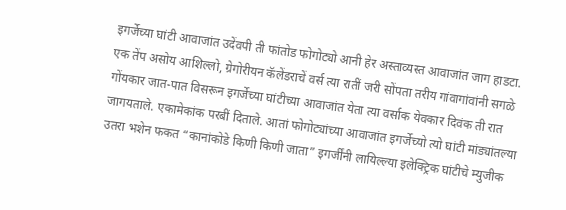इगर्जेच्या घांटी आवाजांत उदेंवपी ती फांतोड फोगोट्यो आनी हेर अस्ताव्यस्त आवाजांत जाग हाडटा. एक तेंप असोय आशिल्लो, ग्रेगोरीयन कॅलेंडराचें वर्स त्या रातीं जरी सोंपता तरीय गांवागांवांनी सगळे गोंयकार जात-पात विसरून इगर्जेच्या घांटीच्या आवाजांत येता त्या वर्साक येवकार दिवंक ती रात जागयताले. एकामेकांक परबीं दिताले. आतां फोगोट्यांच्या आवाजांत इगर्जेच्यो त्यो घांटी मांड्यांतल्या उतरा भशेन फकत “कानांकोडे किणी किणी जाता” इगर्जींनी लायिल्ल्या इलेक्ट्रिक घांटीचे म्युजीक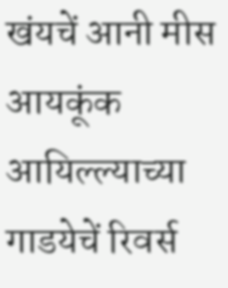खंयचें आनी मीस आयकूंक आयिल्ल्याच्या गाडयेचें रिवर्स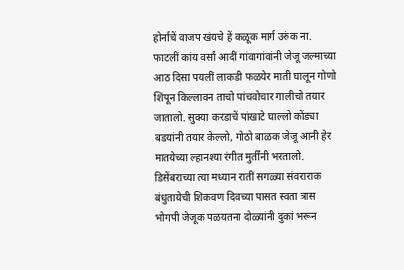होर्नाचें वाजप खंयचे हें कळूक मार्ग उरुंक ना.
फाटलीं कांय वर्सां आदीं गांवागांवांनी जेजू जल्माच्या आठ दिसा पयलीं लाकडी फळयेर माती घालून गोणो शिंपून किल्लावन ताचो पांचवोचार गालीचो तयार जातालो. सुक्या करडाचें पांखाटे घाल्लो कोंड्या बडयांनी तयार केल्लो, गोठो बाळक जेजू आनी हेर मातयेच्या ल्हानश्या रंगीत मुर्तींनी भरतालो. डिसेंबराच्या त्या मध्यान रातीं सगळ्या संवराराक बंधुतायेची शिकवण दिवच्या पासत स्वता त्रास भोगपी जेजूक पळयतना दोळ्यांनी दुकां भरून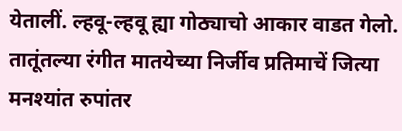येतालीं. ल्हवू-ल्हवू ह्या गोठ्याचो आकार वाडत गेलो. तातूंतल्या रंगीत मातयेच्या निर्जीव प्रतिमाचें जित्या मनश्यांत रुपांतर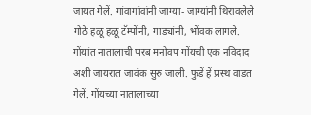जायत गेलें. गांवागांवांनी जाग्या- जाग्यांनी थिरावलेले गोठे हळू हळू टॅम्पोंनी, गाड्यांनी, भोंवक लागले. गोंयांत नातालाची परब मनोवप गोंयची एक नविदाद अशी जायरात जावंक सुरु जाली. फुडें हें प्रस्थ वाडत गेलें. गोंयच्या नातालाच्या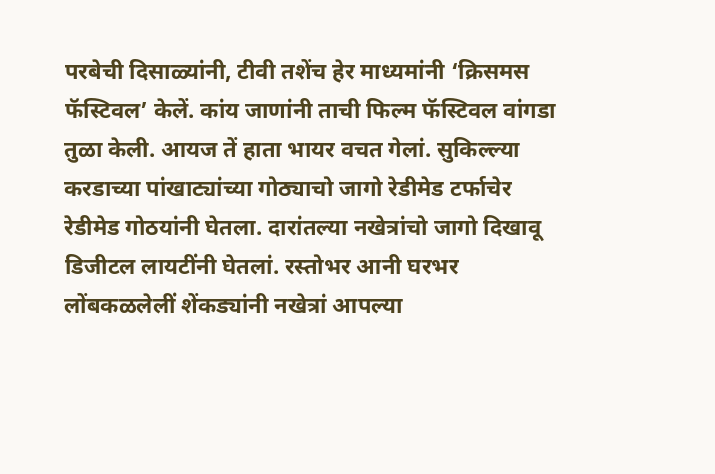परबेची दिसाळ्यांनी, टीवी तशेंच हेर माध्यमांनी ‘क्रिसमस फॅस्टिवल’ केलें. कांय जाणांनी ताची फिल्म फॅस्टिवल वांगडा तुळा केली. आयज तें हाता भायर वचत गेलां. सुकिल्ल्या करडाच्या पांखाट्यांच्या गोठ्याचो जागो रेडीमेड टर्फाचेर रेडीमेड गोठयांनी घेतला. दारांतल्या नखेत्रांचो जागो दिखावू डिजीटल लायटींनी घेतलां. रस्तोभर आनी घरभर लोंबकळलेलीं शेंकड्यांनी नखेत्रां आपल्या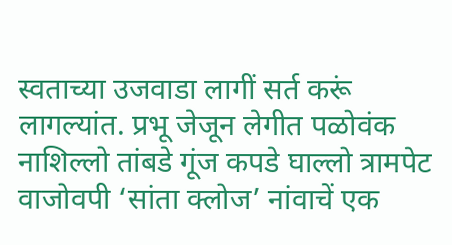स्वताच्या उजवाडा लागीं सर्त करूं लागल्यांत. प्रभू जेजून लेगीत पळोवंक नाशिल्लो तांबडे गूंज कपडे घाल्लो त्रामपेट वाजोवपी ‘सांता क्लोज’ नांवाचें एक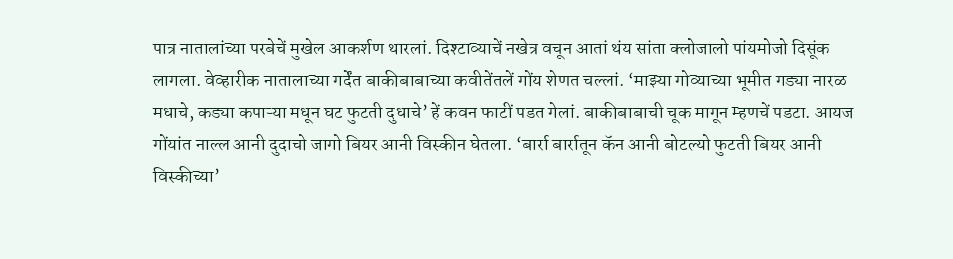पात्र नातालांच्या परबेचें मुखेल आकर्शण थारलां. दिश्टाव्याचें नखेत्र वचून आतां थंय सांता क्लोजालो पांयमोजो दिसूंक लागला. वेव्हारीक नातालाच्या गर्देंत बाकीबाबाच्या कवीतेंतलें गोंय शेणत चल्लां. ‘माझ्या गोव्याच्या भूमीत गड्या नारळ मधाचे, कड्या कपाऱ्या मधून घट फुटती दुधाचे’ हें कवन फाटीं पडत गेलां. बाकीबाबाची चूक मागून म्हणचें पडटा. आयज गोंयांत नाल्ल आनी दुदाचो जागो बियर आनी विस्कीन घेतला. ‘बार्रा बार्रातून कॅन आनी बोटल्यो फुटती बियर आनी विस्कीच्या’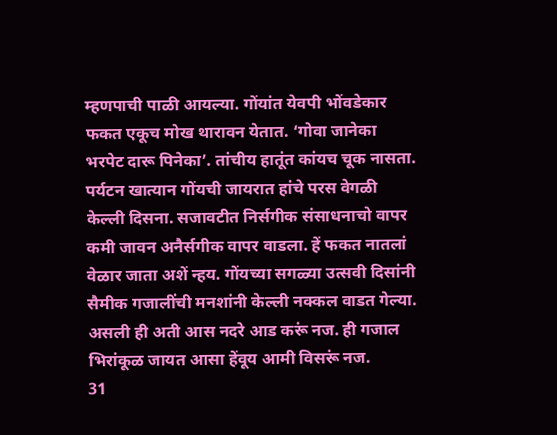म्हणपाची पाळी आयल्या. गोंयांत येवपी भोंवडेकार फकत एकूच मोख थारावन येतात. ‘गोवा जानेका भरपेट दारू पिनेका’. तांचीय हातूंत कांयच चूक नासता. पर्यटन खात्यान गोंयची जायरात हांचे परस वेगळी केल्ली दिसना. सजावटीत निर्सगीक संसाधनाचो वापर कमी जावन अनैर्सगीक वापर वाडला. हें फकत नातलां वेळार जाता अशें न्हय. गोंयच्या सगळ्या उत्सवी दिसांनी सैमीक गजालींची मनशांनी केल्ली नक्कल वाडत गेल्या. असली ही अती आस नदरे आड करूं नज. ही गजाल भिरांकूळ जायत आसा हेंवूय आमी विसरूं नज.
31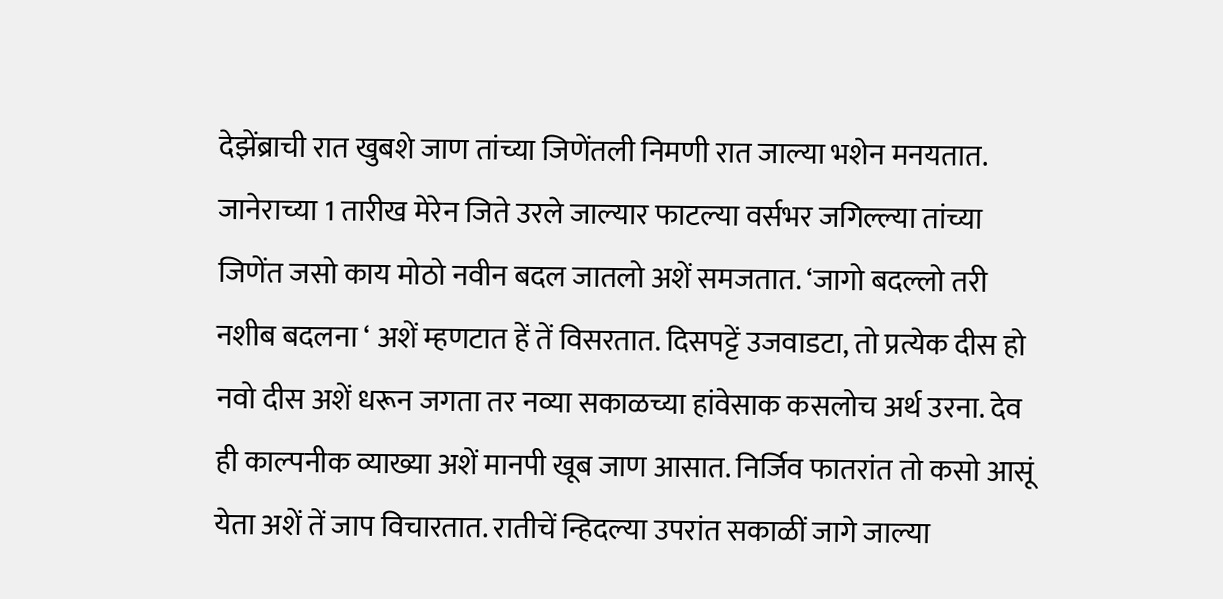देझेंब्राची रात खुबशे जाण तांच्या जिणेंतली निमणी रात जाल्या भशेन मनयतात. जानेराच्या 1 तारीख मेरेन जिते उरले जाल्यार फाटल्या वर्सभर जगिल्ल्या तांच्या जिणेंत जसो काय मोठो नवीन बदल जातलो अशें समजतात. ‘जागो बदल्लो तरी नशीब बदलना ‘ अशें म्हणटात हें तें विसरतात. दिसपट्टें उजवाडटा, तो प्रत्येक दीस हो नवो दीस अशें धरून जगता तर नव्या सकाळच्या हांवेसाक कसलोच अर्थ उरना. देव ही काल्पनीक व्याख्या अशें मानपी खूब जाण आसात. निर्जिव फातरांत तो कसो आसूं येता अशें तें जाप विचारतात. रातीचें न्हिदल्या उपरांत सकाळीं जागे जाल्या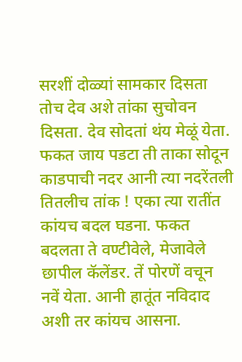सरशीं दोळ्यां सामकार दिसता तोच देव अशे तांका सुचोवन दिसता. देव सोदतां थंय मेळूं येता. फकत जाय पडटा ती ताका सोदून काडपाची नदर आनी त्या नदरेंतली तितलीच तांक ! एका त्या रातींत कांयच बदल घडना. फकत बदलता ते वण्टीवेले, मेजावेले छापील कॅलेंडर. तें पोरणें वचून नवें येता. आनी हातूंत नविदाद अशी तर कांयच आसना.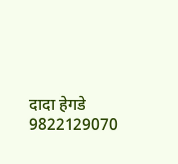दादा हेगडे
9822129070